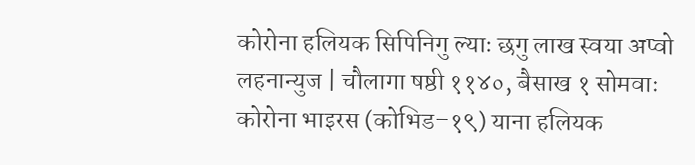कोरोना हलियक सिपिनिगु ल्याः छगु लाख स्वया अप्वो
लहनान्युज | चौलागा षष्ठी ११४०, बैसाख १ सोमवाः
कोरोना भाइरस (कोभिड–१९) याना हलियक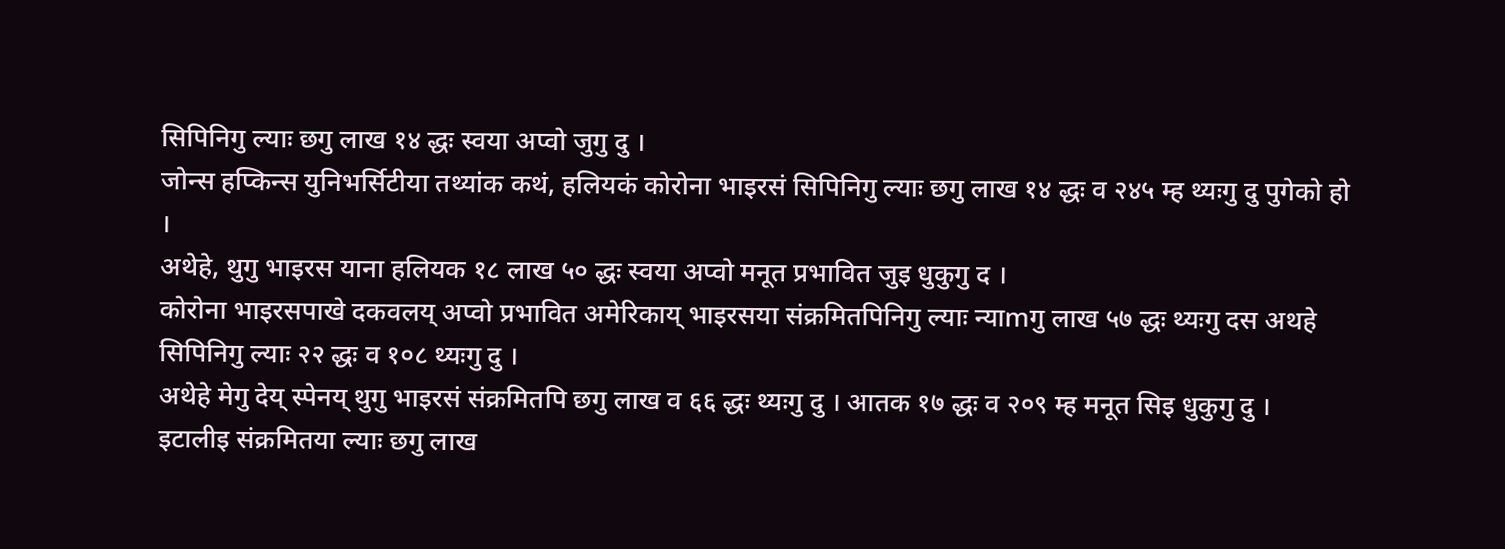सिपिनिगु ल्याः छगु लाख १४ द्धः स्वया अप्वो जुगु दु ।
जोन्स हप्किन्स युनिभर्सिटीया तथ्यांक कथं, हलियकं कोरोना भाइरसं सिपिनिगु ल्याः छगु लाख १४ द्धः व २४५ म्ह थ्यःगु दु पुगेको हो ।
अथेहे, थुगु भाइरस याना हलियक १८ लाख ५० द्धः स्वया अप्वो मनूत प्रभावित जुइ धुकुगु द ।
कोरोना भाइरसपाखे दकवलय् अप्वो प्रभावित अमेरिकाय् भाइरसया संक्रमितपिनिगु ल्याः न्याmगु लाख ५७ द्धः थ्यःगु दस अथहे सिपिनिगु ल्याः २२ द्धः व १०८ थ्यःगु दु ।
अथेहे मेगु देय् स्पेनय् थुगु भाइरसं संक्रमितपि छगु लाख व ६६ द्धः थ्यःगु दु । आतक १७ द्धः व २०९ म्ह मनूत सिइ धुकुगु दु ।
इटालीइ संक्रमितया ल्याः छगु लाख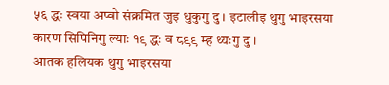५६ द्धः स्वया अप्वो संक्रमित जुइ धुकुगु दु । इटालीइ थुगु भाइरसया कारण सिपिनिगु ल्याः १९ द्धः व ८९९ म्ह थ्यःगु दु ।
आतक हलियक थुगु भाइरसया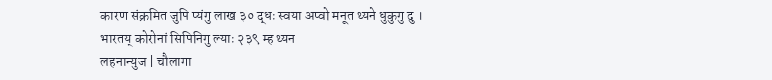कारण संक्रमित जुपि प्यंगु लाख ३० द्धः स्वया अप्वो मनूत थ्यने धुकुगु दु ।
भारतय् कोरोनां सिपिनिगु ल्याः २३९ म्ह थ्यन
लहनान्युज | चौलागा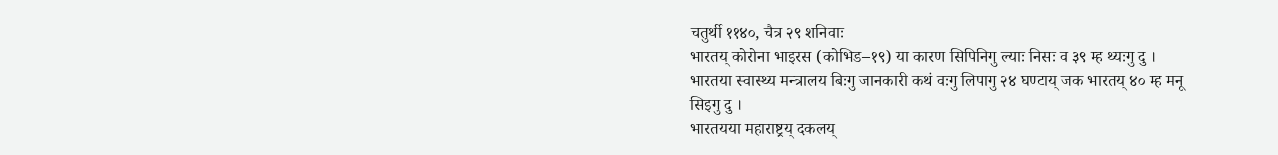चतुर्थी ११४०, चैत्र २९ शनिवाः
भारतय् कोरोना भाइरस (कोभिड–१९) या कारण सिपिनिगु ल्याः निसः व ३९ म्ह थ्यःगु दु ।
भारतया स्वास्थ्य मन्त्रालय बिःगु जानकारी कथं वःगु लिपागु २४ घण्टाय् जक भारतय् ४० म्ह मनू सिइगु दु ।
भारतयया महाराष्ट्रय् दकलय्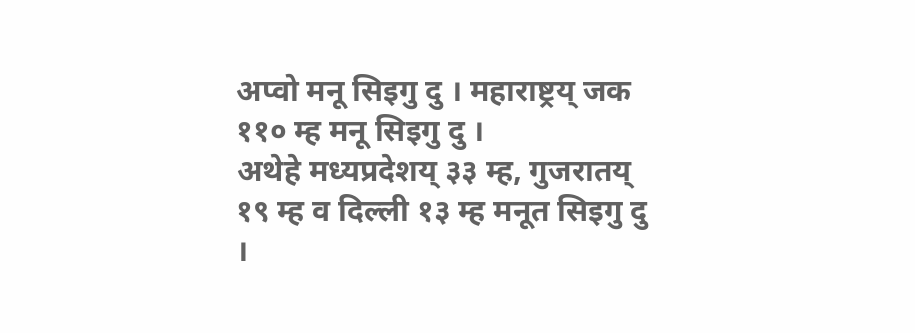अप्वो मनू सिइगु दु । महाराष्ट्रय् जक ११० म्ह मनू सिइगु दु ।
अथेहे मध्यप्रदेशय् ३३ म्ह, गुजरातय् १९ म्ह व दिल्ली १३ म्ह मनूत सिइगु दु ।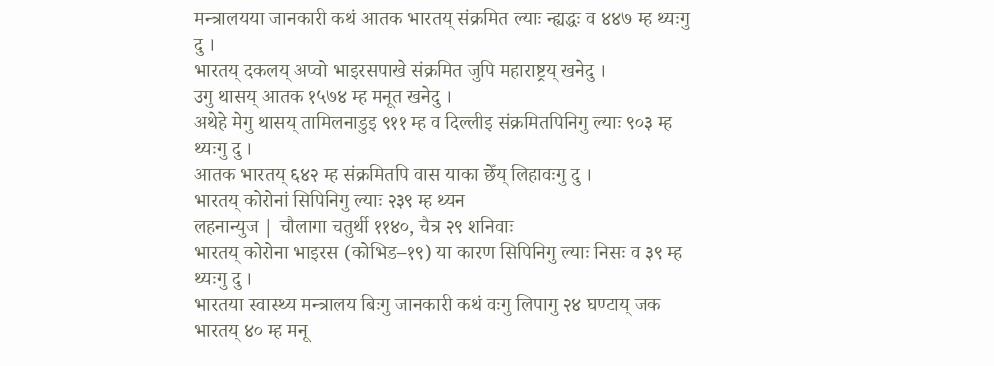मन्त्रालयया जानकारी कथं आतक भारतय् संक्रमित ल्याः न्ह्यद्धः व ४४७ म्ह थ्यःगु दु ।
भारतय् दकलय् अप्वो भाइरसपाखे संक्रमित जुपि महाराष्ट्रय् खनेदु ।
उगु थासय् आतक १५७४ म्ह मनूत खनेदु ।
अथेहे मेगु थासय् तामिलनाडुइ ९११ म्ह व दिल्लीइ संक्रमितपिनिगु ल्याः ९०३ म्ह थ्यःगु दु ।
आतक भारतय् ६४२ म्ह संक्रमितपि वास याका छेँय् लिहावःगु दु ।
भारतय् कोरोनां सिपिनिगु ल्याः २३९ म्ह थ्यन
लहनान्युज | चौलागा चतुर्थी ११४०, चैत्र २९ शनिवाः
भारतय् कोरोना भाइरस (कोभिड–१९) या कारण सिपिनिगु ल्याः निसः व ३९ म्ह थ्यःगु दु ।
भारतया स्वास्थ्य मन्त्रालय बिःगु जानकारी कथं वःगु लिपागु २४ घण्टाय् जक भारतय् ४० म्ह मनू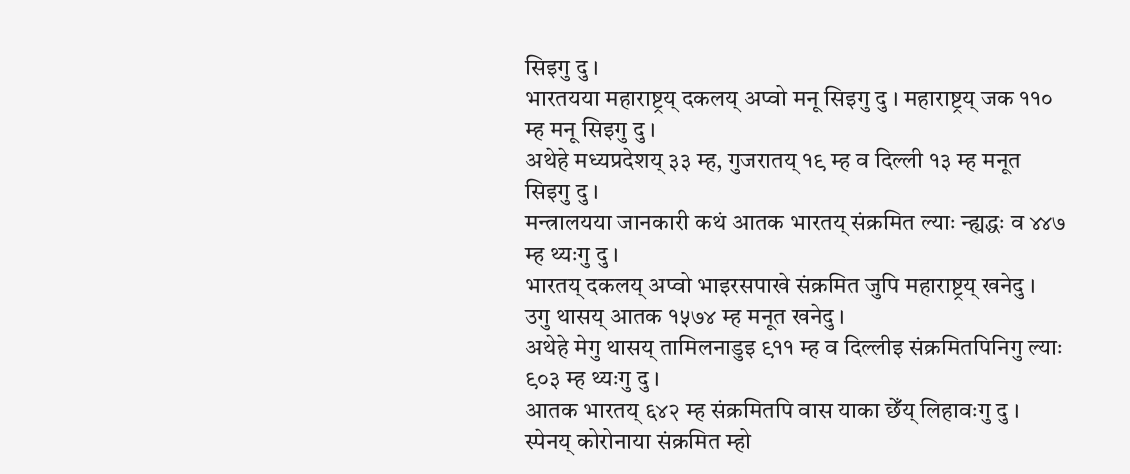सिइगु दु ।
भारतयया महाराष्ट्रय् दकलय् अप्वो मनू सिइगु दु । महाराष्ट्रय् जक ११० म्ह मनू सिइगु दु ।
अथेहे मध्यप्रदेशय् ३३ म्ह, गुजरातय् १९ म्ह व दिल्ली १३ म्ह मनूत सिइगु दु ।
मन्त्रालयया जानकारी कथं आतक भारतय् संक्रमित ल्याः न्ह्यद्धः व ४४७ म्ह थ्यःगु दु ।
भारतय् दकलय् अप्वो भाइरसपाखे संक्रमित जुपि महाराष्ट्रय् खनेदु ।
उगु थासय् आतक १५७४ म्ह मनूत खनेदु ।
अथेहे मेगु थासय् तामिलनाडुइ ९११ म्ह व दिल्लीइ संक्रमितपिनिगु ल्याः ९०३ म्ह थ्यःगु दु ।
आतक भारतय् ६४२ म्ह संक्रमितपि वास याका छेँय् लिहावःगु दु ।
स्पेनय् कोरोनाया संक्रमित म्हो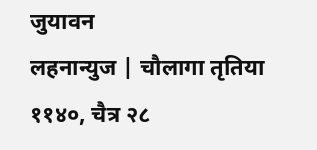जुयावन
लहनान्युज | चौलागा तृतिया ११४०, चैत्र २८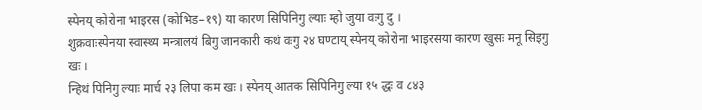स्पेनय् कोरोना भाइरस (कोभिड–१९) या कारण सिपिनिगु ल्याः म्हो जुया वःगु दु ।
शुक्रवाःस्पेनया स्वास्थ्य मन्त्रालयं बिगु जानकारी कथं वःगु २४ घण्टाय् स्पेनय् कोरोना भाइरसया कारण खुसः मनू सिइगु खः ।
न्हिथं पिनिगु ल्याः मार्च २३ लिपा कम खः । स्पेनय् आतक सिपिनिगु ल्या १५ द्धः व ८४३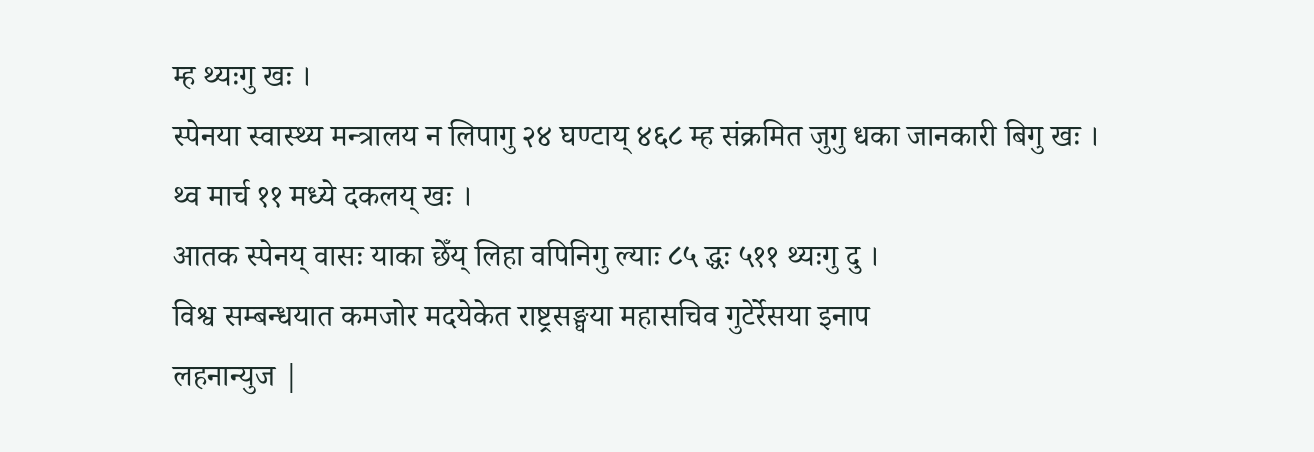म्ह थ्यःगु खः ।
स्पेनया स्वास्थ्य मन्त्रालय न लिपागु २४ घण्टाय् ४६८ म्ह संक्रमित जुगु धका जानकारी बिगु खः ।
थ्व मार्च ११ मध्ये दकलय् खः ।
आतक स्पेनय् वासः याका छेँय् लिहा वपिनिगु ल्याः ८५ द्धः ५११ थ्यःगु दु ।
विश्व सम्बन्धयात कमजोर मदयेकेत राष्ट्रसङ्घया महासचिव गुटेर्रेसया इनाप
लहनान्युज |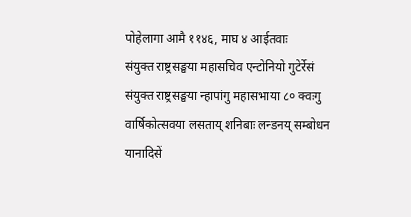पोहेलागा आमै ११४६, माघ ४ आईतवाः
संयुक्त राष्ट्रसङ्घया महासचिव एन्टोनियो गुटेर्रेसं संयुक्त राष्ट्रसङ्घया न्हापांगु महासभाया ८० क्वःगु वार्षिकोत्सवया लसताय् शनिबाः लन्डनय् सम्बोधन यानादिसें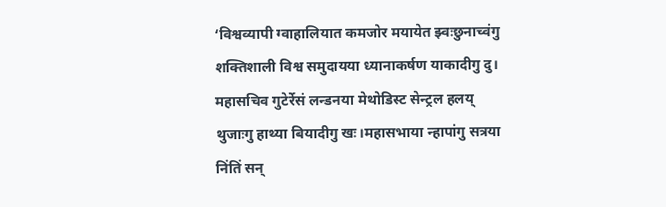‘विश्वव्यापी ग्वाहालियात कमजोर मयायेत झ्वःछुनाच्वंगु शक्तिशाली विश्व समुदायया ध्यानाकर्षण याकादीगु दु।
महासचिव गुटेर्रेसं लन्डनया मेथोडिस्ट सेन्ट्रल हलय् थुजाःगु हाथ्या बियादीगु खः।महासभाया न्हापांगु सत्रया निंतिं सन्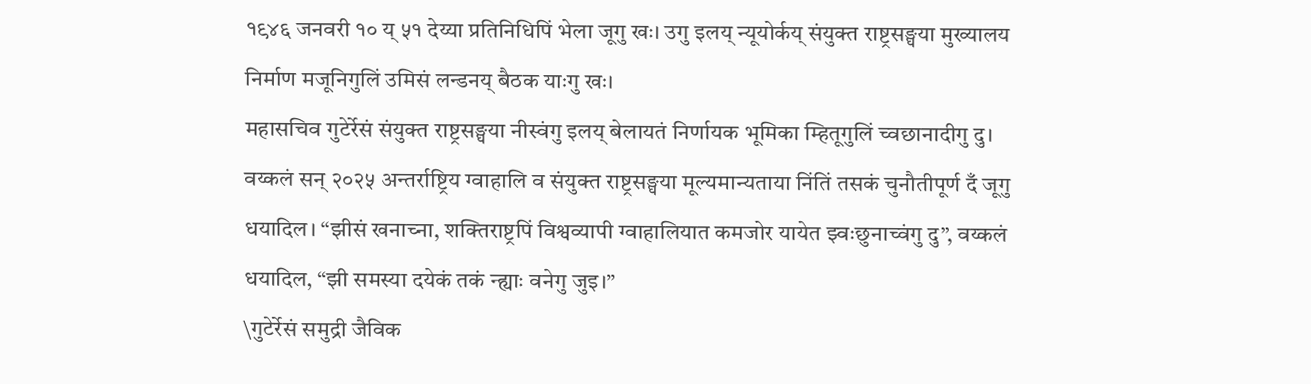१९४६ जनवरी १० य् ५१ देय्या प्रतिनिधिपिं भेला जूगु खः। उगु इलय् न्यूयोर्कय् संयुक्त राष्ट्रसङ्घया मुख्यालय निर्माण मजूनिगुलिं उमिसं लन्डनय् बैठक याःगु खः।
महासचिव गुटेर्रेसं संयुक्त राष्ट्रसङ्घया नीस्वंगु इलय् बेलायतं निर्णायक भूमिका म्हितूगुलिं च्वछानादीगु दु। वय्कलं सन् २०२५ अन्तर्राष्ट्रिय ग्वाहालि व संयुक्त राष्ट्रसङ्घया मूल्यमान्यताया निंतिं तसकं चुनौतीपूर्ण दँ जूगु धयादिल। “झीसं खनाच्ना, शक्तिराष्ट्रपिं विश्वव्यापी ग्वाहालियात कमजोर यायेत झ्वःछुनाच्वंगु दु”, वय्कलं धयादिल, “झी समस्या दयेकं तकं न्ह्याः वनेगु जुइ।”
\गुटेर्रेसं समुद्री जैविक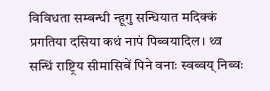विविधता सम्बन्धी न्हूगु सन्धियात मदिक्कं प्रगतिया दसिया कथं नापं पिब्वयादिल। थ्व सन्धिं राष्ट्रिय सीमासिबें पिने वनाः स्वब्वय् निब्वः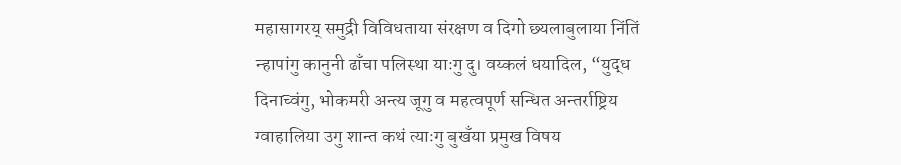महासागरय् समुद्री विविधताया संरक्षण व दिगो छ्यलाबुलाया निंतिं न्हापांगु कानुनी ढाँचा पलिस्था याःगु दु। वय्कलं धयादिल, “युद्ध दिनाच्वंगु, भोकमरी अन्त्य जूगु व महत्वपूर्ण सन्धित अन्तर्राष्ट्रिय ग्वाहालिया उगु शान्त कथं त्याःगु बुखँया प्रमुख विषय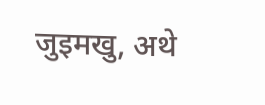जुइमखु, अथे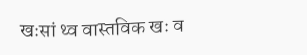खःसां थ्व वास्तविक खः व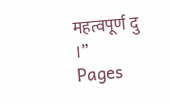महत्वपूर्ण दु ।”
Pages